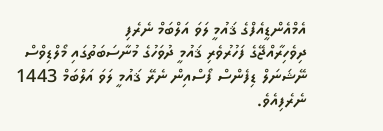އެމްއެންޑީއެފްގެ ޤައުމީ ލަވަ އަލްބަމް ނެރެފި
ދިވެހިރާއްޖޭގެ ފަހުރުވެރި ޤައުމީ ދުވަހުގެ މުނާސަބަތުގައި މޯލްޑިވްސް ނޭޝަނަލް ޑިފެންސް ފޯސްއިން ނެރޭ ޤައުމީ ލަވަ އަލްބަމް 1443 ނެރެފިއެވެ.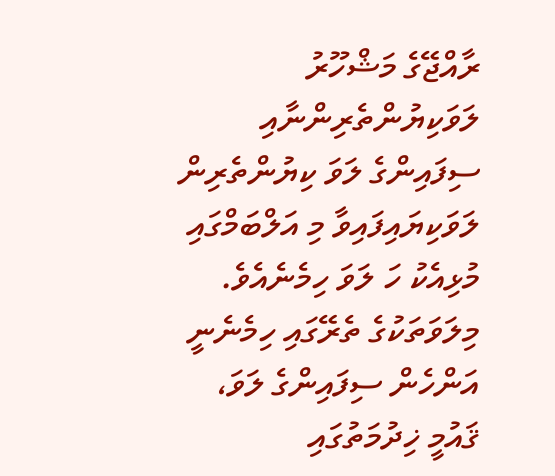ރާއްޖޭގެ މަޝްހޫރު ލަވަކިޔުންތެރިންނާއި ސިފައިންގެ ލަވަ ކިޔުންތެރިން ލަވަކިޔައިފައިވާ މި އަލްބަމްގައި މުޅިއެކު ހަ ލަވަ ހިމެނެއެވެ. މިލަވަތަކުގެ ތެރޭގައި ހިމެނެނީ އަންހެން ސިފައިންގެ ލަވަ، ޤައުމީ ޚިދުމަތުގައި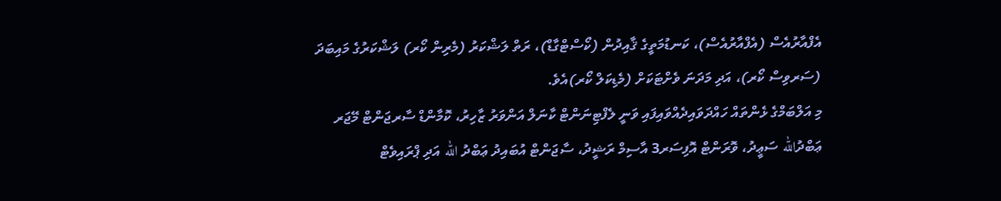އެފްއާރުއެސް (އެފްއާރުއެސް)، ކަނޑުމަތީގެ ޤާއިދުން (ކޯސްޓްގާޑް)، ރަތް ލަޝްކަރު (މެރިން ކޯރ) ލަޝްކަރުގެ މައިބަދަ (ސަރވިސް ކޯރ)، އަދި މަދަނަ ވެށްޓަކަށް (މެޑިކަލް ކޯރ)އެވެ.
މި އަލްބަމްގެ ޅެންތައް ހައްދަވައިދެއްވައިފައި ވަނީ ލެފްޓިނަންޓް ކާނަލް އަންވަރު ޒާހިރު، ކޮމާންޑް ސާރޖަންޓް މޭޖަރ ޢަބްދުالله ސަޢީދު، ވޮރަންޓް އޮފިސަރ3 އާސިމް ރަޝީދު، ސާޖަންޓް އުބައިދު ޢަބްދު الله އަދި ޕްރައިވެޓް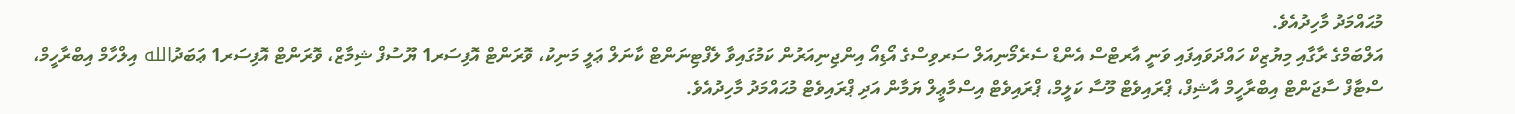މުޙައްމަދު މާހިދުއެވެ.
އަލްބަމްގެ ރާގާއި މިޔުޒިކް ހައްދަވައިފައި ވަނީ އާރޓްސް އެންޑް ސެރެމޯނިއަލް ސަރވިސްގެ އޯޑިއޯ އިންޖިނިއަރުން ކަމުގައިވާ ލެފްޓިނަންޓް ކާނަލް ޢަލީ މަނިކު، ވޮރަންޓް އޮފިސަރ1 ޔޫސުފް ޝިމާޒް، ވޮރަންޓް އޮފިސަރ1 ޢަބަދުالله އިލްހާމް އިބްރާހީމް، ސްޓާފް ސާޖަންޓް އިބްރާހީމް އާޝިފް، ޕްރައިވެޓް މޫސާ ކަލީމް، ޕްރައިވެޓް އިސްމާޢީލް ޔަމާން އަދި ޕްރައިވެޓް މުޙައްމަދު މާހިދުއެވެ.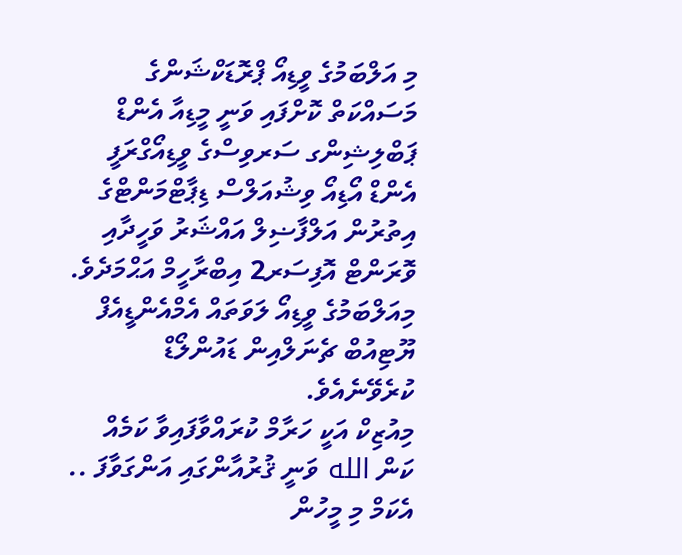މި އަލްބަމުގެ ވީޑިއޯ ޕްރޮޑަކްޝަންގެ މަސައްކަތް ކޮށްފައި ވަނީ މީޑިއާ އެންޑް ޕަބްލިޝިންގ ސަރވިސްގެ ވީޑިއޯގްރަފީ އެންޑް އޯޑިއޯ ވިޝުއަލްސް ޑިޕާޓްމަންޓްގެ އިތުރުން އަލްފާޟިލް އައްޝަރު ވަހީދާއި ވޮރަންޓް އޮފިސަރ2 އިބްރާހީމް އަޙްމަދެވެ.
މިއަލްބަމުގެ ވީޑިއޯ ލަވަތައް އެމްއެންޑީއެފް ޔޫޓިއުބް ޗެނަލްއިން ޑައުންލޯޑް ކުރެވޭނެއެވެ.
މިއުޒިކް އަކީ ހަރާމް ކުރައްވާފައިވާ ކަމެއް ކަން الله ވަނީ ޤުރުއާންގައި އަންގަވާފަ ..
އެކަމް މި މީހުން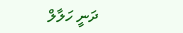ދަނީ ހަލާލް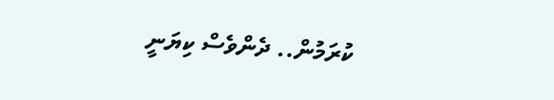ކުރަމުން.. ދެންވެސް ކިޔަނީ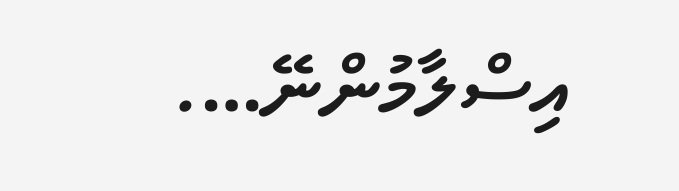އިސްލާމުންނޭ….